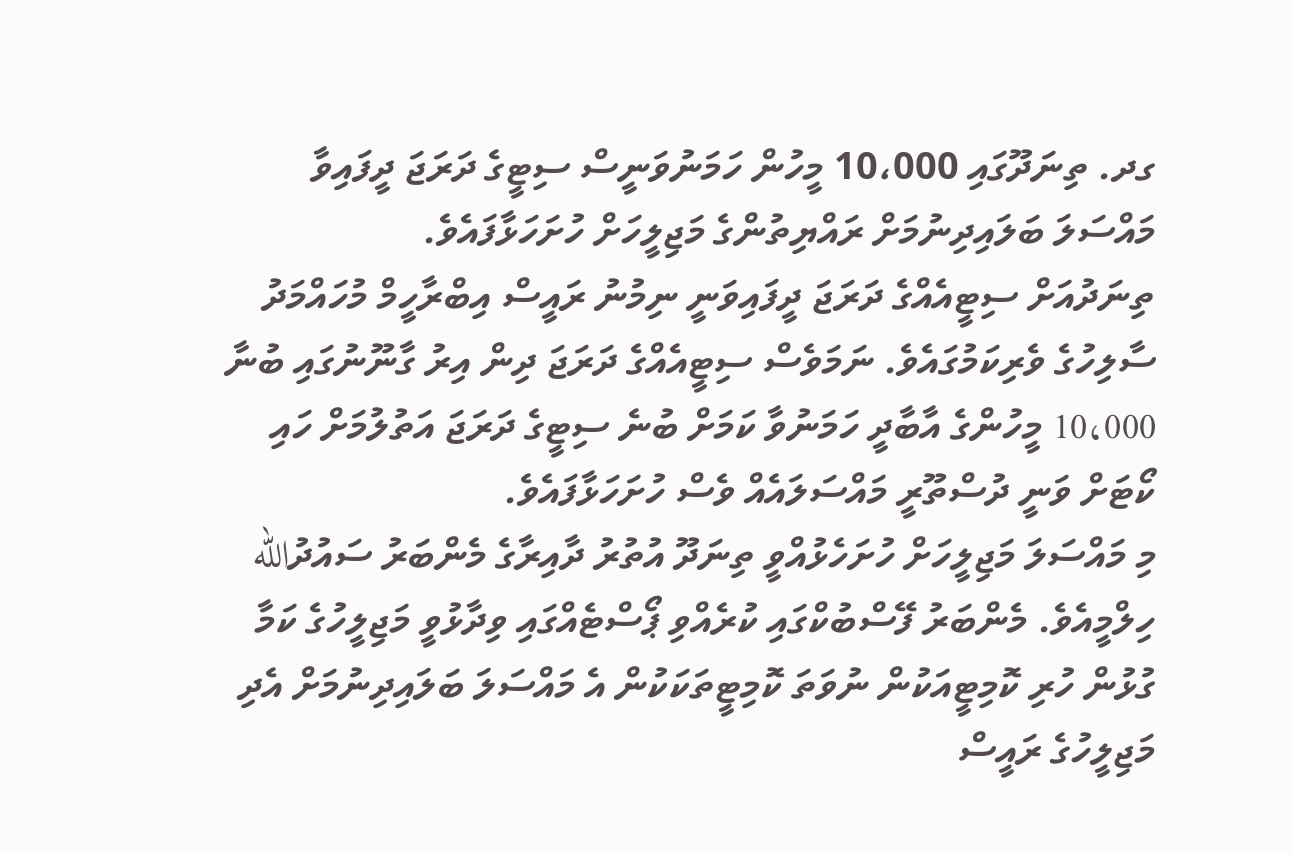ގދ. ތިނަދޫގައި 10،000 މީހުން ހަމަނުވަނީސް ސިޓީގެ ދަރަޖަ ދީފައިވާ މައްސަލަ ބަލައިދިނުމަށް ރައްޔިތުންގެ މަޖިލީހަށް ހުށަހަޅާފައެވެ.
ތިނަދުއަށް ސިޓީއެއްގެ ދަރަޖަ ދީފައިވަނީ ނިމުނު ރައީސް އިބްރާހީމް މުހައްމަދު ސާލިހުގެ ވެރިކަމުގައެވެ. ނަމަވެސް ސިޓީއެއްގެ ދަރަޖަ ދިން އިރު ގާނޫނުގައި ބުނާ 10،000 މީހުންގެ އާބާދީ ހަމަނުވާ ކަމަށް ބުނެ ސިޓީގެ ދަރަޖަ އަތުލުމަށް ހައި ކޯޓަށް ވަނީ ދުސްތޫރީ މައްސަލައެއް ވެސް ހުށަހަޅާފައެވެ.
މި މައްސަލަ މަޖިލީހަށް ހުށަހެޅުއްވީ ތިނަދޫ އުތުރު ދާއިރާގެ މެންބަރު ސައުދުالله ހިލްމީއެވެ. މެންބަރު ފޭސްބުކްގައި ކުރެއްވި ޕޯސްޓެއްގައި ވިދާޅުވީ މަޖިލީހުގެ ކަމާ ގުޅުން ހުރި ކޮމިޓީއަކުން ނުވަތަ ކޮމިޓީތަކަކުން އެ މައްސަލަ ބަލައިދިނުމަށް އެދި މަޖިލީހުގެ ރައީސް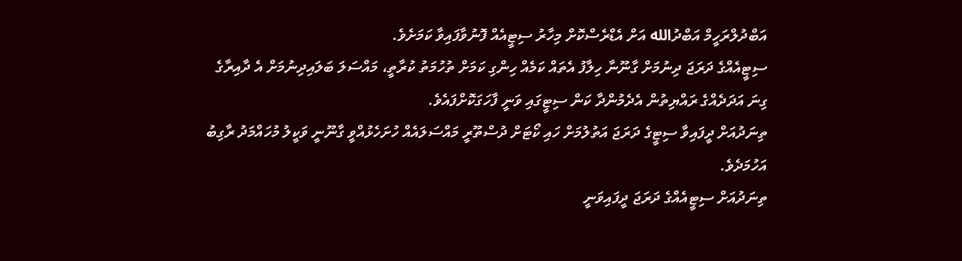އަބްދުލްރަހީމް އަބްދުالله އަށް އެޑްރެސްކޮށް މިހާރު ސިޓީއެއް ފޮނުވާފައިވާ ކަމަށެވެ.
ސިޓީއެއްގެ ދަރަޖަ ދިނުމަށް ގާނޫނާ ހިލާފު އެތައް ކަމެއް ހިންގި ކަމަށް ތުހުމަތު ކުރާތީ، މައްސަލަ ބަލައިދިނުމަށް އެ ދާއިރާގެ ގިނަ އަދަދެއްގެ ރައްޔިތުން އެދެމުންދާ ކަން ސިޓީގައި ވަނީ ފާހަގަކޮށްފައެވެ.
ތިނަދުއަށް ދީފައިވާ ސިޓީގެ ދަރަޖަ އަތުލުމަށް ހައި ކޯޓަށް ދުސްތޫރީ މައްސަލައެއް ހުށަހެޅުއްވީ ގާނޫނީ ވަކީލު މުހައްމަދު ރާގިބު އަހުމަދެވެ.
ތިނަދުއަށް ސިޓީއެއްގެ ދަރަޖަ ދީފައިވަނީ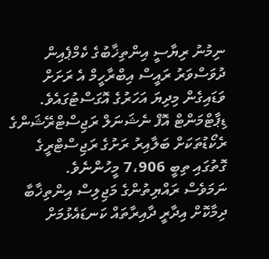ނިމުނު ރިޔާސީ އިންތިޚާބުގެ ކެމްޕެއިން ދުވަސްވަރު ރައީސް އިބްރާހީމް އެ ރަށަށް ވަޑައިގެން މިދިޔަ އަހަރުގެ އޮގަސްޓުގައެވެ. ޑިޕާޓްމަންޓް އޮފް ނެޝަނަލް ރަޖިސްޓްރޭޝަންގެ ރެކޯޑުތަކަށް ބަލާއިރު ރަށުގެ ރަޖިސްޓްރީގެ ގޮތުގައި ތިބީ 7،906 މީހުންނެވެ.
ނަމަވެސް ރައްޔިތުންގެ މަޖިލިސް އިންތިޚާބާ ދިމާކޮށް އިދާރީ ދާއިރާތައް ކަނޑައެޅުމަށް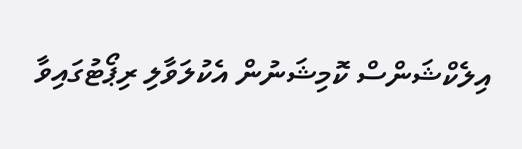އިލެކްޝަންސް ކޮމިޝަނުން އެކުލަވާލި ރިޕޯޓުގައިވާ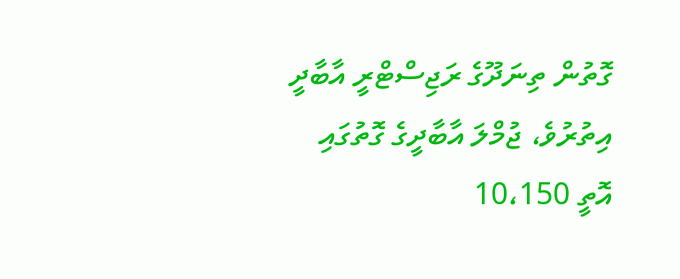ގޮތުން ތިނަދޫގެ ރަޖިސްޓްރީ އާބާދީ އިތުރުވެ، ޖުމްލަ އާބާދީގެ ގޮތުގައި އޮތީ 10،150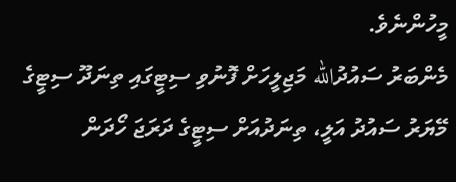މީހުންނެވެ.
މެންބަރު ސައުދުالله މަޖިލީހަށް ފޮނުވި ސިޓީގައި ތިނަދޫ ސިޓީގެ މޭޔަރު ސައުދު އަލީ، ތިނަދުއަށް ސިޓީގެ ދަރަޖަ ހޯދަން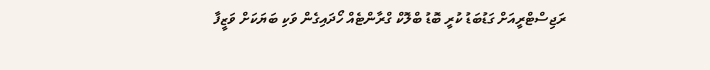ރަޖިސްޓްރީއަށް ގަޑުބަޑު ކުރީ ބޮޑު ބްލޮކް ގްރާންޓެއް ހޯދައިގެން ވަކި ބަޔަކަށް ވަޒީފާ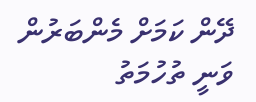ދޭން ކަމަށް މެންބަރުން ވަނީ ތުހުމަތު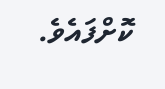ކޮށްފައެވެ.